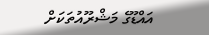އައްޑޫގެ މަޝްރޫއުތަކަށް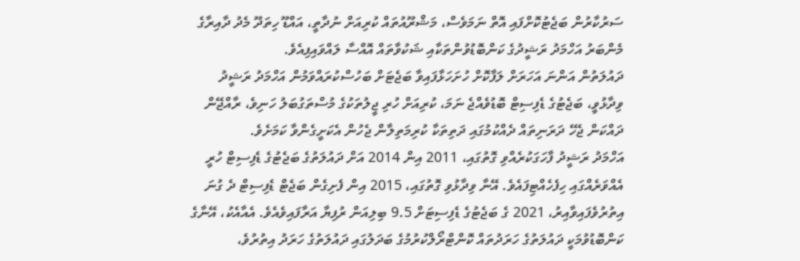ސަރުކާރުން ބަޖެޓުކޮށްފައި އޮތް ނަމަވެސް، މަޝްރޫއުތައް ކުރިއަށް ނުދާތީ، އައްޑޫ ހިތަދޫ މެދު ދާއިރާގެ މެންބަރު އަހްމަދު ރަޝީދުގެ ކަންބޮޑުވުންތަކާއި ޝަކުވާތައް އޮއްސާ ލައްވައިފިއެވެ.
ދައުލަތުން އަންނަ އަހަރަށް ލަފާކޮށް ހުށަހަޅާފައިވާ ބަޖެޓަށް ބަހުސްކުރައްވަމުން އަހްމަދު ރަޝީދު ވިދާޅުވީ، ބަޖެޓުގެ ޑެފިސިޓް ބޮޑުވެއްޖެ ނަމަ، ކުރިއަށް ހުރި ޖީލުތަކުގެ މުސްތަގުބަލު ހަނިވެ، ރާއްޖޭން ދައްކަން ޖެހޭ ދަރަނިތައް ދެއްކުމުގައި ދަތިތަކާ ކުރިމަތިލާން ޖެހުން އެކަށީގެންވާ ކަމަށެވެ.
އަހްމަދު ރަޝީދު ފާހަގަކުރެއްވި ގޮތުގައި، 2011 އިން 2014 އަށް ދައުލަތުގެ ބަޖެޓުގެ ޑެފިސިޓް ހުރީ އެއްވަރެއްގައި ހިފެހެއްޓިފައެވެ. އޭނާ ވިދާޅުވި ގޮތުގައި، 2015 އިން ފެށިގެން ބަޖެޓް ޑެފިސިޓް ދެ ގުނަ އިތުރުވެފައިވާއިރު، 2021 ގެ ބަޖެޓުގެ ޑެފިސިޓަށް 9.5 ބިލިއަން ރުފިޔާ އަރާފައިވެއެވެ. އެއާއެކު، އޭނާގެ ކަންބޮޑުވުމަކީ ދައުލަތުގެ ހަރަދުތައް ކޮންޓްރޯލްކުރުމުގެ ބަދަލުގައި ދައުލަތުގެ ހަރަދު އިތުރުވެ،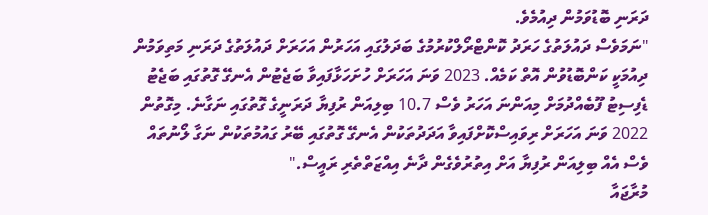ދަރަނި ބޮޑުވަމުން ދިއުމެވެ.
"ނަމަވެސް ދައުލަތުގެ ހަރަދު ކޮންޓްރޯލްކުރުމުގެ ބަދަލުގައި އަހަރުން އަހަރަށް ދައުލަތުގެ ދަރަނި މަތިވަމުން ދިއުމަކީ ކަންބޮޑުވުން އޮތް ކަމެއް. 2023 ވަނަ އަހަރަށް ހުށަހަޅާފައިވާ ބަޖެޓުން އެނގޭ ގޮތުގައި ބަޖެޓު ޑެފިސިޓު ފޫބެއްދުމަށް މިއަންނަ އަހަރު ވެސް 10.7 ބިލިއަން ރުފިޔާ ދަރަނީގެ ގޮތުގައި ނަގާނެ. މިގޮތުން 2022 ވަނަ އަހަރަށް ރިވައިސްކޮށްފައިވާ އަދަދުތަކުން އެނގޭ ގޮތުގައި ބޭރު ގައުމުތަކުން ނަގާ ލޯނުތައް ވެސް އެއް ބިލިއަން ރުފިޔާ އަށް އިތުރުވެގެން ދާނެ އިއްޒަތްތެރި ރައީސް."
މުރާޖައާ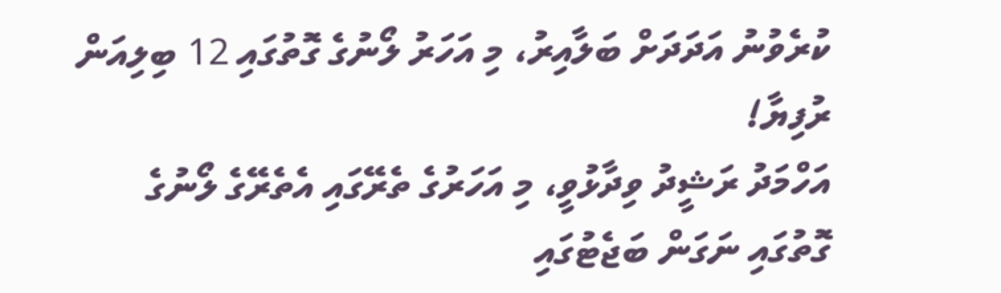ކުރެވުނު އަދަދަށް ބަލާއިރު، މި އަހަރު ލޯނުގެ ގޮތުގައި 12 ބިލިއަން ރުފިޔާ!
އަހްމަދު ރަޝީދު ވިދާޅުވީ، މި އަހަރުގެ ތެރޭގައި އެތެރޭގެ ލޯނުގެ ގޮތުގައި ނަގަން ބަޖެޓުގައި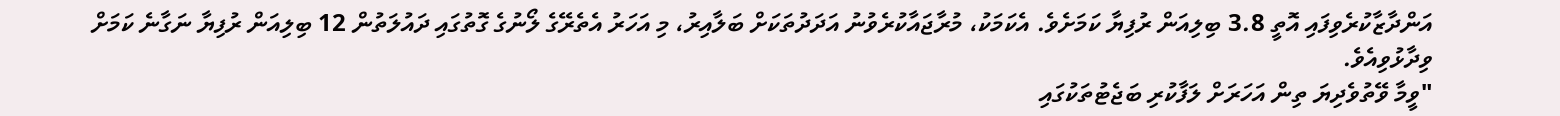އަންދާޒާކުރެވިފައި އޮތީ 3.8 ބިލިއަން ރުފިޔާ ކަމަށެވެ. އެކަމަކު، މުރާޖައާކުރެވުނު އަދަދުތަކަށް ބަލާއިރު، މި އަހަރު އެތެރޭގެ ލޯނުގެ ގޮތުގައި ދައުލަތުން 12 ބިލިއަން ރުފިޔާ ނަގާނެ ކަމަށް ވިދާޅުވިއެވެ.
"ވީމާ ވޭތުވެދިޔަ ތިން އަހަރަށް ލަފާކުރި ބަޖެޓުތަކުގައި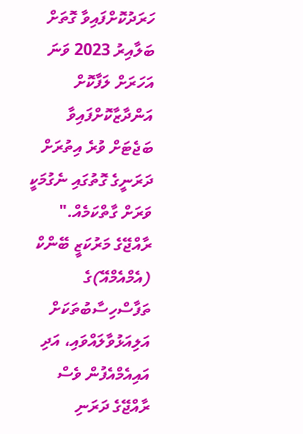ހަރަދުކޮށްފައިވާ ގޮތަށް ބަލާއިރު 2023 ވަނަ އަހަރަށް ލަފާކޮށް އަންދާޒާކޮށްފައިވާ ބަޖެޓަށް ވުރެ އިތުރަށް ދަރަނީގެ ގޮތުގައި ނެގުމަކީ ވަރަށް ގާތްކަމެއް."
ރާއްޖޭގެ މަރުކަޒީ ބޭންކް (އެމްއެމްއޭ)ގެ ތަފާސްހިސާބުތަކަށް އަލިއަޅުވާލައްވައި، އަދި އައިއެމްއެފުން ވެސް ރާއްޖޭގެ ދަރަނި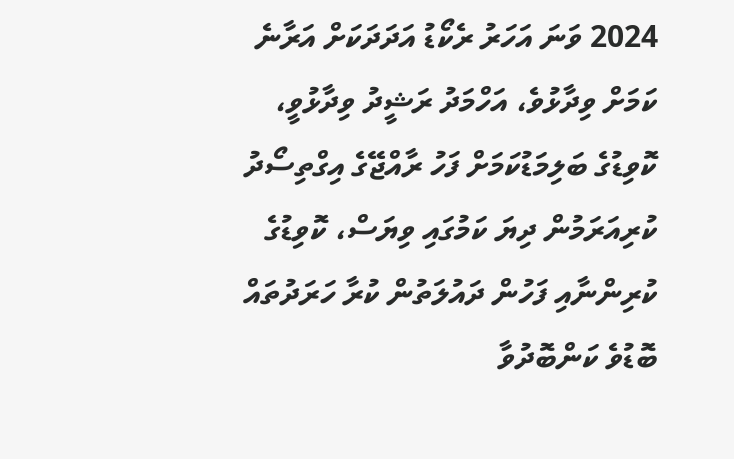2024 ވަނަ އަހަރު ރެކޯޑު އަދަދަކަށް އަރާނެ ކަމަށް ވިދާޅުވެ، އަހްމަދު ރަޝީދު ވިދާޅުވީ، ކޮވިޑުގެ ބަލިމަޑުކަމަށް ފަހު ރާއްޖޭގެ އިގްތިސޯދު ކުރިއަރަމުން ދިޔަ ކަމުގައި ވިޔަސް، ކޮވިޑުގެ ކުރިންނާއި ފަހުން ދައުލަތުން ކުރާ ހަރަދުތައް ބޮޑުވެ ކަންބޮދުވާ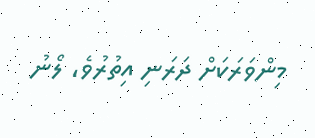މިންވަރަކަށް ދަރަނި އިތުރުވެ، ލޯނު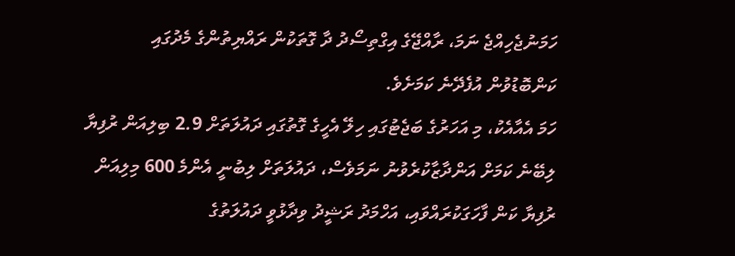ހަމަނުޖެހިއްޖެ ނަމަ، ރާއްޖޭގެ އިގްތިސޯދު ދާ ގޮތަކުން ރައްޔިތުންގެ މެދުގައި ކަންބޮޑުވުން އުފެދޭނެ ކަމަށެވެ.
ހަމަ އެއާއެކު، މި އަހަރުގެ ބަޖެޓުގައި ހިލޭ އެހީގެ ގޮތުގައި ދައުލަތަށް 2.9 ބިލިއަން ރުފިޔާ ލިބޭނެ ކަމަށް އަންދާޒާކުރެވުނު ނަމަވެސް، ދައުލަތަށް ލިބުނީ އެންމެ 600 މިލިއަން ރުފިޔާ ކަން ފާހަގަކުރައްވައި، އަހްމަދު ރަޝީދު ވިދާޅުވީ ދައުލަތުގެ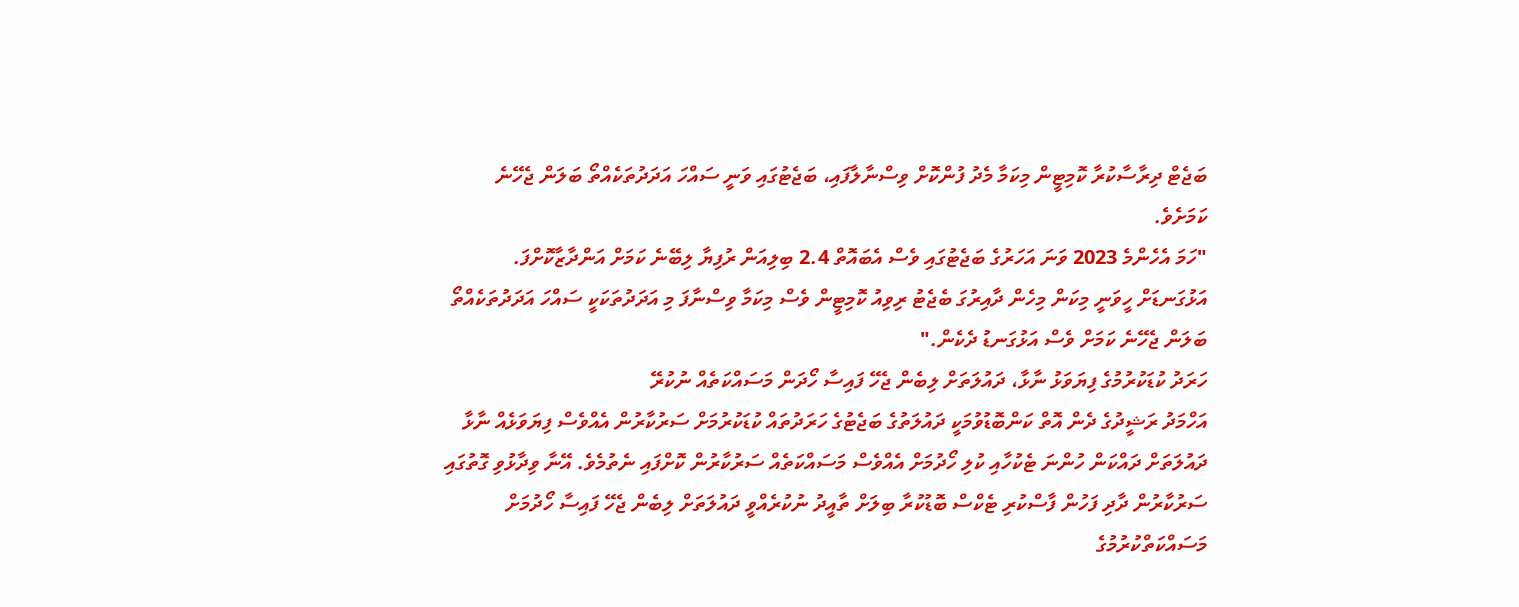ބަޖެޓް ދިރާސާކުރާ ކޮމިޓީން މިކަމާ މެދު ފުންކޮށް ވިސްނާލާފައި، ބަޖެޓުގައި ވަނީ ސައްހަ އަދަދުތަކެއްތޯ ބަލަން ޖެހޭނެ ކަމަށެވެ.
"ހަމަ އެހެންމެ 2023 ވަނަ އަހަރުގެ ބަޖެޓުގައި ވެސް އެބައޮތް 2.4 ބިލިއަން ރުފިޔާ ލިބޭނެ ކަމަށް އަންދާޒާކޮށްފަ. އަޅުގަނޑަށް ހީވަނީ މިކަން މިހެން ދާއިރުގަ ބެޖެޓު ރިވިއު ކޮމިޓީން ވެސް މިކަމާ ވިސްނާފަ މި އަދަދުތަކަކީ ސައްހަ އަދަދުތަކެއްތޯ ބަލަން ޖެހޭނެ ކަމަށް ވެސް އަޅުގަނޑު ދެކެން."
ހަރަދު ކުޑަކުރުމުގެ ފިޔަވަޅު ނާޅާ، ދައުލަތަށް ލިބެން ޖެހޭ ފައިސާ ހޯދަން މަސައްކަތެއް ނުކުރޭ
އަހްމަދު ރަޝީދުގެ ދެން އޮތް ކަންބޮޑުވުމަކީ ދައުލަތުގެ ބަޖެޓުގެ ހަރަދުތައް ކުޑަކުރުމަށް ސަރުކާރުން އެއްވެސް ފިޔަވަޅެއް ނާޅާ ދައުލަތަށް ދައްކަން ހުންނަ ޓެކުހާއި ކުލި ހޯދުމަށް އެއްވެސް މަސައްކަތެއް ސަރުކާރުން ކޮށްފައި ނެތުމެވެ. އޭނާ ވިދާޅުވި ގޮތުގައި ސަރުކާރުން ދާދި ފަހުން ފާސްކުރި ޓެކްސް ބޮޑުކުރާ ބިލަށް ތާއީދު ނުކުރެއްވީ ދައުލަތަށް ލިބެން ޖެހޭ ފައިސާ ހޯދުމަށް މަސައްކަތްކުރުމުގެ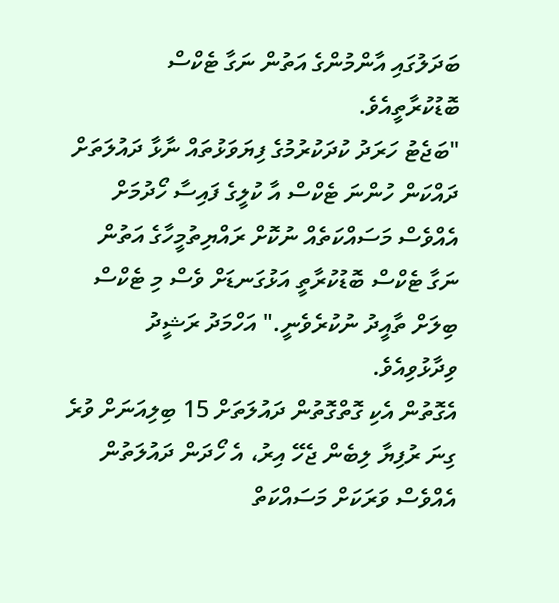ބަދަލުގައި އާންމުންގެ އަތުން ނަގާ ޓެކްސް ބޮޑުކުރާތީއެވެ.
"ބަޖެޓު ހަރަދު ކުދަކުރުމުގެ ފިޔަވަޅުތައް ނާޅާ ދައުލަތަށް ދައްކަން ހުންނަ ޓެކްސް އާ ކުލީގެ ފައިސާ ހޯދުމަށް އެއްވެސް މަސައްކަތެއް ނުކޮށް ރައްޔިތުމީހާގެ އަތުން ނަގާ ޓެކްސް ބޮޑުކުރާތީ އަޅުގަނޑަށް ވެސް މި ޓެކްސް ބިލަށް ތާއީދު ނުކުރެވެނީ." އަހްމަދު ރަޝީދު ވިދާޅުވިއެވެ.
އެގޮތުން އެކި ގޮތްގޮތުން ދައުލަތަށް 15 ބިލިއަނަށް ވުރެ ގިނަ ރުފިޔާ ލިބެން ޖެހޭ އިރު، އެ ހޯދަން ދައުލަތުން އެއްވެސް ވަރަކަށް މަސައްކަތް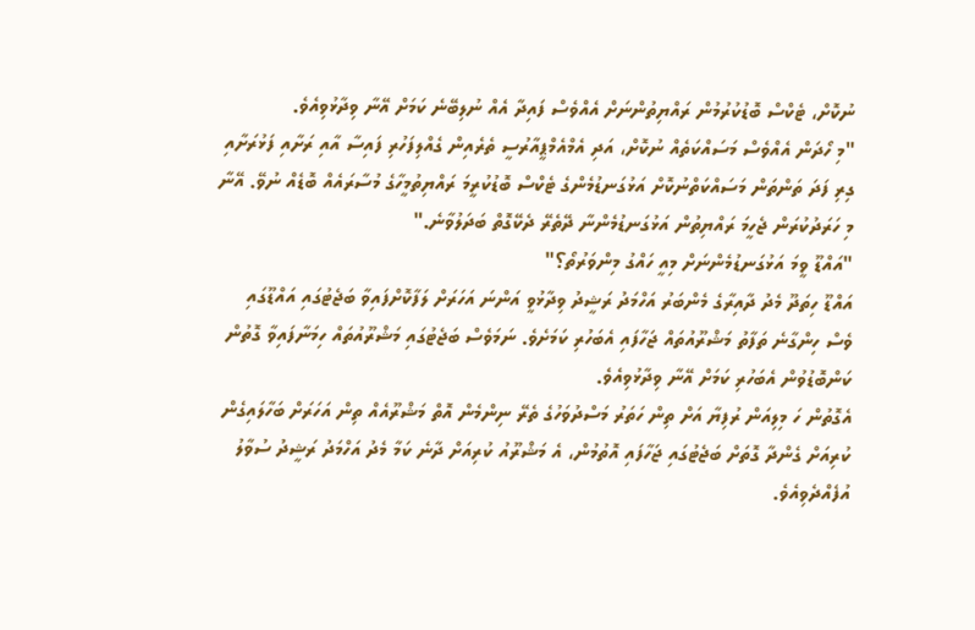ނުކޮށް، ޓެކްސް ބޮޑުކުރުމުން ރައްޔިތުންނަށް އެއްވެސް ފައިދާ އެއް ނުލިބޭނެ ކަމަށް އޭނާ ވިދާޅުވިއެވެ.
"މި ހޯދަން އެއްވެސް މަސައްކަތެއް ނުކޮށް، އަދި އެމްއެމްޕީއާރުސީ ތެރެއިން ގެއްލިފަހުރި ފައިސާ އާއި ރަށާއި ފަޅުރަށާއި ގިރި ފަދަ ތަންތަން މަސައްކަތްނުކޮށް އަޅުގަނޑުމެންގެ ޓެކްސް ބޮޑުކުރީމަ ރައްޔިތުމީހާގެ މުސާރައެއް ބޮޑެއް ނުވޭ. އޭނާ މި ހަރަދުކުރަން ޖެހީމަ ރައްޔިތުން އަޅުގަނޑުމެންނާ ދޭތެރޭ ދެކޭގޮތް ބަދަލުވާނެ."
"އައްޑޫ ވީމަ އަޅުގަނޑުމެންނަށް މިއީ ހައްގު މިންވަރުތޯ؟"
އައްޑޫ ހިތަދޫ މެދު ދާއިރާގެ މެންބަރު އަހްމަދު ރަޝީދު ވިދާޅުވީ އަންނަ އަހަރަށް ލަފާކޮށްފައިވާ ބަޖެޓުގައި އައްޑޫގައި ވެސް ހިންގާނެ ތަފާތު މަޝްރޫއުތައް ޖަހާފައި އެބަހުރި ކަމަށެވެ. ނަމަވެސް ބަޖެޓުގައި މަޝްރޫއުތައް ހިމަނާފައިވާ ގޮތުން ކަންބޮޑުވުން އެބަހުރި ކަމަށް އޭނާ ވިދާޅުވިއެވެ.
އެގޮތުން ހަ މިލިއަން ރުފިޔާ އަށް ތިން ހަތަރު މަސްދުވަހުގެ ތެރޭ ނިންމެން އޮތް މަޝްރޫއެއް ތިން އަހަރަށް ބަހާލައިގެން ކުރިއަށް ގެންދާ ގޮތަށް ބަޖެޓުގައި ޖަހާފައި އޮތުމުން، އެ މަޝްރޫއު ކުރިއަށް ދާނެ ކަމާ މެދު އަހްމަދު ރަޝީދު ސުވާލު އުފެއްދެވިއެވެ.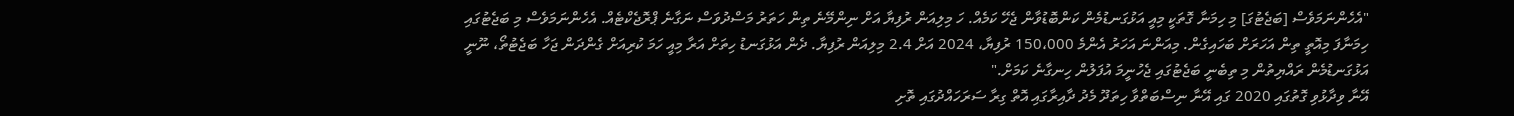"އެހެންނަމަވެސް [ބަޖެޓުގަ] މި ހިމަނާ ގޮތަކީ މިއީ އަޅުގަނޑުމެން ކަންބޮޑުވާން ޖެހޭ ކަމެއް. ހަ މިލިއަން ރުފިޔާ އަށް ނިންމޭނެ ތިން ހަތަރު މަސްދުވަސް ނަގާނެ ޕްރޮޖެކްޓެއް. އެހެންނަމަވެސް މި ބަޖެޓުގައި ހިމަނާފަ މިއޮތީ ތިން އަހަރަށް ބަހައިގެން. މިއަންނަ އަހަރު އެންމެ 150،000 ރުފިޔާ، 2024 އަށް 2.4 މިލިއަން ރުފިޔާ. ދެން އަޅުގަނޑު ހިތަށް އަރާ މިއީ ހަމަ ކުރިއަށް ގެންދަން ޖަހާ ބަޖެޓުތޯ، ނޫނީ އަޅުގަނޑުމެން ރައްޔިތުން މި ތިބެނީ ބަޖެޓުގައި ޖެހުނީމަ އުފަލުން ހިނގާނެ ކަމަށް."
އޭނާ ވިދާޅުވި ގޮތުގައި 2020 ގައި އޭނާ ނިސްބަތްވާ ހިތަދޫ މެދު ދާއިރާގައި އޮތް ގިރާ ސަރަހައްދުގައި ތޮށި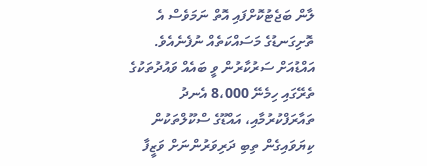ލާން ބަޖެޓުކޮށްފައި އޮތް ނަމަވެސް އެ ތޮށިގަނޑުގެ މަސައްކަތެއް ނުފެނެއެވެ. އައްޑުއަށް ސަރުކާރުން ވީ ބައެއް ވައުދުތަކުގެ ތެރޭގައި ހިމެނޭ 8،000 އެނދު ތައާރަފްކުރުމާއި، އައްޑޫގެ ސްކޫލްތަކުން ކިޔަވައިގެން ތިބި ދަރިވަރުންނަށް ވަޒީފާ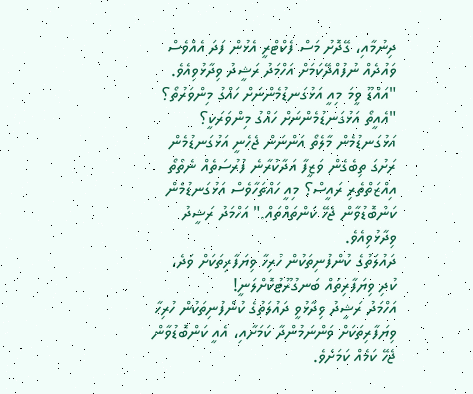ދިނުމާއި، ގޭދޮށު މަސް ފެކްޓްރީ އެޅުން ފަދަ އެއްވެސް ވައުދެއް ނުފުއްދޭކަމަށް އަހްމަދު ރަޝީދު ވިދާޅުވިއެވެ.
"އައްޑޫ ވީމަ މިއީ އަޅުގަނޑުމެންނަށް ހައްގު މިންވަރުތޯ؟
"އެއީތޯ އަޅުގަނޑުމެންނަށް ހައްގު މިންވަރަކީ؟ އަޅުގަނޑުމެން މާލެތޯ އަންނަން ޖެހެނީ އަޅުގަނޑުމެން ރަށުގަ ތިބެގެން ވަޒީފާ އަދާކުރާނެ ފުރުސަތެއް ނެތްތޯ އިއްޒަތްތެރި ރައީސް؟ މިއީ ހައްތަހާވެސް އަޅުގަނޑުމެން ކަންބޮޑުވާން ޖެހޭ ކަންތައްތައް." އަހްމަދު ރަޝީދު ވިދާޅުވިއެވެ.
ދައުލަތުގެ ކުންފުނިތަކުން ހުރިހާ ވިޔަފާރިތަކަށް ވަދެ، ކުދި ވިޔަފާރިތައް ބަނގުރޫޓުކޮށްލަނީ!
އަހްމަދު ރަޝީދު ވިދާޅުވީ ދައުލަތުގެ ކުންފުނިތަކުން ހުރިހާ ވިޔަފާރިތަކަށް ވަންނަމުންދާ ކަމަށާއި، އެއީ ކަންބޮޑުވާން ޖެހޭ ކަމެއް ކަމަށެވެ.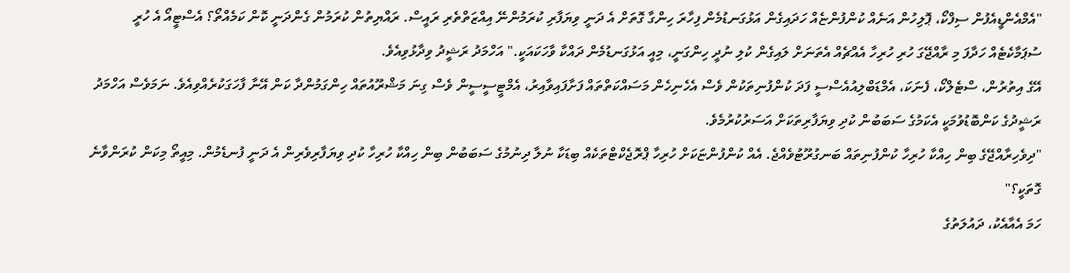"އެމްއެންޑީއެފުން ސިފްކޯ، ޕޮލިހުން އަނެއް ކުންފުންޏެއް ހަދައިގެން އަޅުގަނޑުމެން ފިހާރަ ހިންގާ ގޮތަށް އެ ދަނީ ވިޔަފާރި ކުރަމުންނޭ އިއްޒަތްތެރި ރައީސް. ރައްޔިތުން ކުރަމުން ގެންދަނީ ކޮން ކަމެއްތޯ؟ އެސްޓީއޯ އެ ހުރީ ސުޕަމާކެޓެއް ހަދާފަ މި ރާއްޖޭގަ ހުރި ހުރިހާ އެއްޗެއް އެތަނަށް ލައިގެން ކުލި ނުދީ ހިންގަނީ، މިއީ އަޅުގަނޑުމެން ދައްކާ ވާހަކައަކީ." އަހްމަދު ރަޝީދު ވިދާޅުވިއެވެ.
އޭގެ އިތުރުން، ސްޓެލްކޯ، ފެނަކަ، އެމްޑަބްލިއުއެސްސީ ފަދަ ކުންފުނިތަކުން ވެސް އެހެނިހެން މަސައްކަތްތައް ފަށާފައިވާއިރު، އެމްޓީސީސީން ވެސް ގިނަ މަޝްރޫއުތައް ހިންގަމުންދާ ކަން އޭނާ ފާހަގަކުރެއްވިއެވެ. ނަމަވެސް އަހްމަދު ރަޝީދުގެ ކަންބޮޑުވުމަކީ އެކަމުގެ ސަބަބުން ކުދި ވިޔަފާރިތަކަށް އަސަރުކުރުމެވެ.
"ދިވެހިރާއްޖޭގެ ބިން ހިއްކާ ހުރިހާ ކުންފުނިތައް ބަނގުރޫޓުވެއްޖެ. އެއް ކުންފުންޏަކަށް ހުރިހާ ޕްރޮޖެކްޓްތަކެއް ބިޑަކާ ނުލާ ދިނުމުގެ ސަބަބުން ބިން ހިއްކާ ހުރިހާ ކުދި ވިޔަފާރިވެރިން އެ ދަނީ ފުނޑެމުން. މިއީތޯ މިކަން ކުރަންވާނެ ގޮތަކީ؟"
ހަމަ އެއާއެކު، ދައުލަތުގެ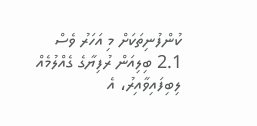ކުންފުނިތަކަށް މި އަހަރު ވެސް 2.1 ބިލިއަން ރުފިޔާގެ ގެއްލުމެއް ލިބިފައިވާއިރު، އެ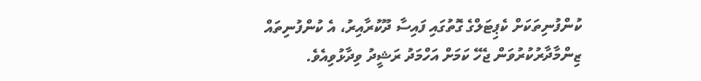ކުންފުނިތަކަށް ކެޕިޓަލްގެ ގޮތުގައި ފައިސާ ދޫކުރާއިރު، އެ ކުންފުނިތައް ޒިންމާދާރުކުރުވަން ޖެހޭ ކަމަށް އަހްމަދު ރަޝީދު ވިދާޅުވިއެވެ.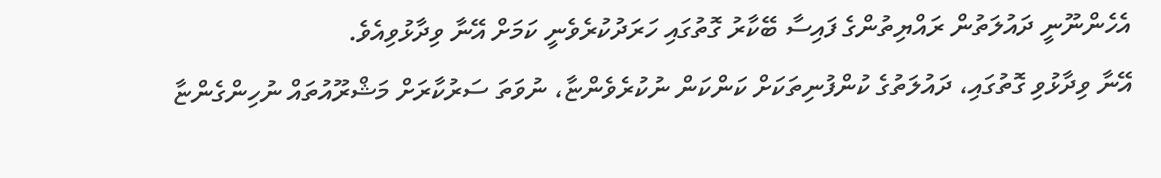އެހެންނޫނީ ދައުލަތުން ރައްޔިތުންގެ ފައިސާ ބޭކާރު ގޮތުގައި ހަރަދުކުރެވެނީ ކަމަށް އޭނާ ވިދާޅުވިއެވެ.
އޭނާ ވިދާޅުވި ގޮތުގައި، ދައުލަތުގެ ކުންފުނިތަކަށް ކަންކަން ނުކުރެވެންޏާ، ނުވަތަ ސަރުކާރަށް މަޝްރޫއުތައް ނުހިންގެންޏާ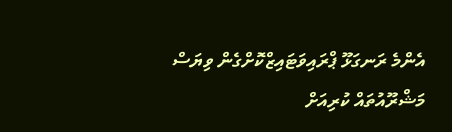އެންމެ ރަނގަޅޫ ޕްރައިވަޓައިޒްކޮށްގެން ވިޔަސް މަޝްރޫއުތައް ކުރިއަށް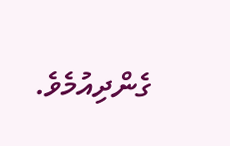ގެންދިއުމެވެ.